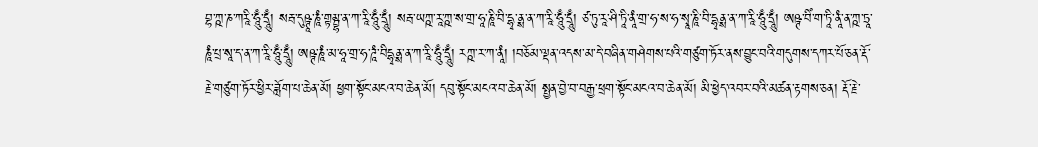བྷ་ཀྵ་ཎ་ཀརཱི་ཧཱུྃ་དྲཱུྃ། སརྦ་དུཥྚཱ་ཎཱཾ་གྟམྦྷ་ན་ཀ་རཱི་ཧཱུྃ་དྲཱུྃ། སརྦ་ཡཀྵ་རཱ་ཀྵ་ས་གྲ་ཧཱ་ཎཱི་བི་དྷྭ་ནྶ་ན་ཀ་རཱི་ཧཱུྃ་དྲཱུྃ། ཙ་ཏུ་རཱ་ཤི་ཏཱི་ནཱཾ་གྲ་ཧ་ས་ཧ་སྭཱ་ཎཱི་བི་དྷྭནྶ་ན་ཀ་རཱི་ཧཱུྃ་དྲཱུྃ། ཨཥྚ་བིཾ་ག་ཏཱི་ནཱཾ་ན་ཀྵ་ཏྲཱ་ཎཱཾ་པྲ་སཱ་ད་ན་ཀ་རཱི་ཧཱུྃ་དྲཱུྃ། ཨཥྚ་ཎཱཾ་མ་ཧཱ་གྲ་ཧ་ཌཱཾ་བིདྷྭནྶ་ན་ཀ་རཱི་ཧཱུྃ་དྲཱུྃ། རཀྵ་ར་ཀ་ནཱཾ། །བཅོམ་ལྡན་འདས་མ་དེ་བཞིན་གཤེགས་པའི་གཙུག་ཏོར་ནས་བྱུང་བའི་གདུགས་དཀར་པོ་ཅན་རྡོ་རྗེ་གཙུག་ཏོར་ཕྱིར་ཟློག་པ་ཆེན་མོ། ཕྱག་སྟོང་མངའ་བ་ཆེན་མོ། དབུ་སྟོང་མངའ་བ་ཆེན་མོ། སྤྱན་བྱེ་བ་བརྒྱ་ཕྲག་སྟོང་མངའ་བ་ཆེན་མོ། མི་ཕྱེད་འབར་བའི་མཚན་རྟགས་ཅན། རྡོ་རྗེ་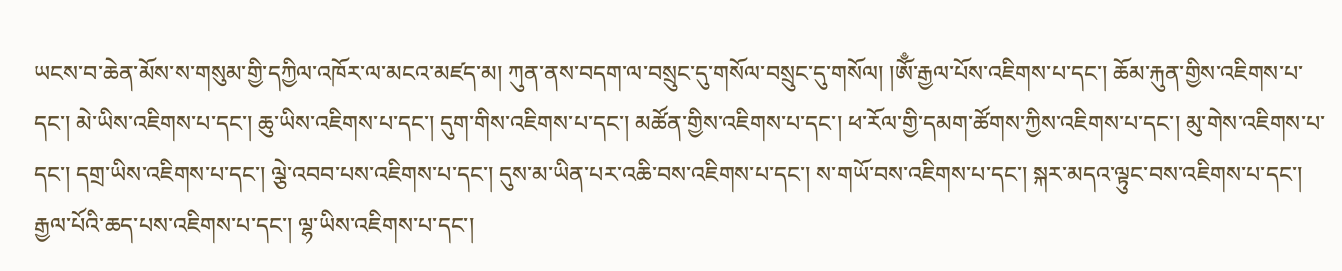ཡངས་བ་ཆེན་མོས་ས་གསུམ་གྱི་དཀྱིལ་འཁོར་ལ་མངའ་མཛད་མ། ཀུན་ནས་བདག་ལ་བསྲུང་དུ་གསོལ་བསྲུང་དུ་གསོལ། །ཨོྃ་རྒྱལ་པོས་འཇིགས་པ་དང་། ཆོམ་རྐུན་གྱིས་འཇིགས་པ་དང་། མེ་ཡིས་འཇིགས་པ་དང་། ཆུ་ཡིས་འཇིགས་པ་དང་། དུག་གིས་འཇིགས་པ་དང་། མཚོན་གྱིས་འཇིགས་པ་དང་། ཕ་རོལ་གྱི་དམག་ཚོགས་ཀྱིས་འཇིགས་པ་དང་། མུ་གེས་འཇིགས་པ་དང་། དགྲ་ཡིས་འཇིགས་པ་དང་། ལྕེ་འབབ་པས་འཇིགས་པ་དང་། དུས་མ་ཡིན་པར་འཆི་བས་འཇིགས་པ་དང་། ས་གཡོ་བས་འཇིགས་པ་དང་། སྐར་མདའ་ལྟུང་བས་འཇིགས་པ་དང་། རྒྱལ་པོའི་ཆད་པས་འཇིགས་པ་དང་། ལྷ་ཡིས་འཇིགས་པ་དང་།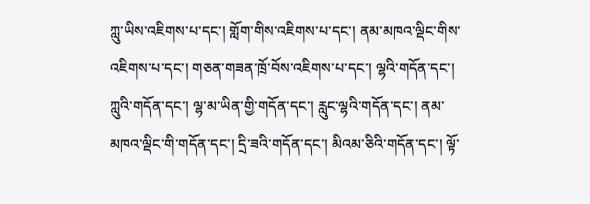ཀླུ་ཡིས་འཇིགས་པ་དང་། གློག་གིས་འཇིགས་པ་དང་། ནམ་མཁའ་ལྡིང་གིས་འཇིགས་པ་དང་། གཅན་གཟན་ཁྲོ་བོས་འཇིགས་པ་དང་། ལྷའི་གདོན་དང་། ཀླུའི་གདོན་དང་། ལྷ་མ་ཡིན་གྱི་གདོན་དང་། རླུང་ལྷའི་གདོན་དང་། ནམ་མཁའ་ལྡིང་གི་གདོན་དང་། དྲི་ཟའི་གདོན་དང་། མིའམ་ཅིའི་གདོན་དང་། ལྟོ་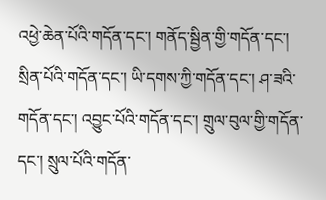འཕྱེ་ཆེན་པོའི་གདོན་དང་། གནོད་སྦྱིན་གྱི་གདོན་དང་། སྲིན་པོའི་གདོན་དང་། ཡི་དགས་ཀྱི་གདོན་དང་། ཤ་ཟའི་གདོན་དང་། འབྱུང་པོའི་གདོན་དང་། གྲུལ་བུལ་གྱི་གདོན་དང་། སྲུལ་པོའི་གདོན་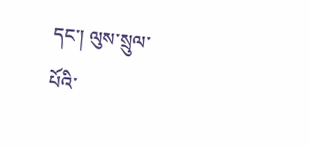དང་། ལུས་སྲུལ་པོའི་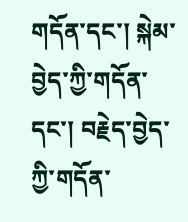གདོན་དང་། སྐེམ་བྱེད་ཀྱི་གདོན་དང་། བརྗེད་བྱེད་ཀྱི་གདོན་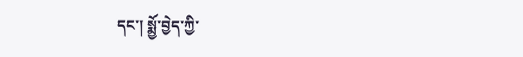དང་། སྨྱོ་བྱེད་ཀྱི་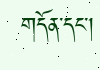གདོན་དང་།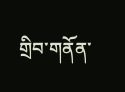གྲིབ་གནོན་